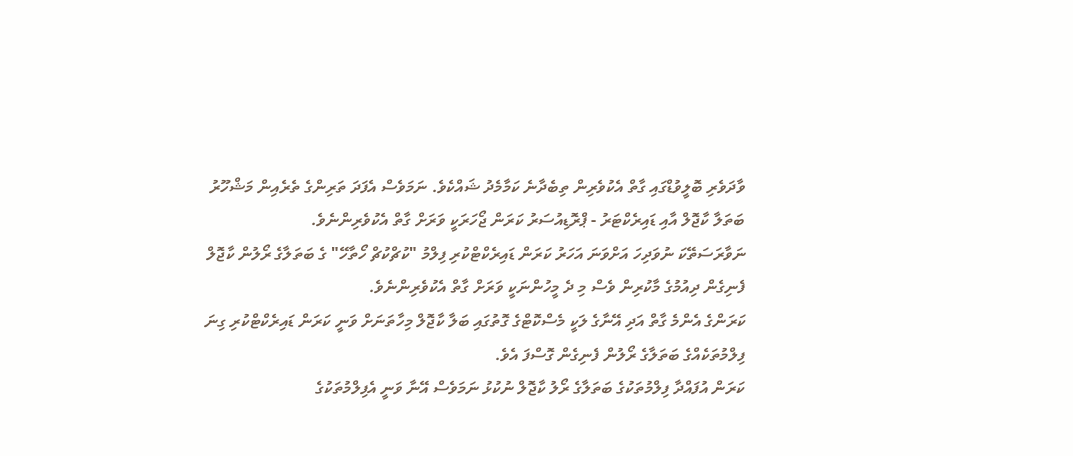ވާދަވެރި ބޮލީވުޑްގައި ގާތް އެކުވެރިން ތިބެދާނެ ކަމާމެދު ޝައްކެވެ. ނަމަވެސް އެފަދަ ތަރިންގެ ތެރެއިން މަޝްހޫރު ބަތަލާ ކާޖޮލް އާއި ޑައިރެކްޓަރު - ޕްރޮޑިއުސަރު ކަރަން ޖޯހަރަކީ ވަރަށް ގާތް އެކުވެރިންނެވެ.
ނަވާރަސަތޭކަ ނުވަދިހަ އަށްވަނަ އަހަރު ކަރަން ޑައިރެކްޓްކުރި ފިލްމު "ކުޗްކުޗް ހޯތާހޭ" ގެ ބަތަލާގެ ރޯލުން ކާޖޮލް ފެނިގެން ދިއުމުގެ މާކުރިން ވެސް މި ދެ މީހުންނަކީ ވަރަށް ގާތް އެކުވެރިންނެވެ.
ކަރަންގެ އެންމެ ގާތް އަދި އޭނާގެ ލަކީ މެސްކޮޓްގެ ގޮތުގައި ބަލާ ކާޖޮލް މިހާތަނަށް ވަނީ ކަރަން ޑައިރެކްޓްކުރި ގިނަ ފިލްމުތަކެއްގެ ބަތަލާގެ ރޯލުން ފެނިގެން ގޮސްފަ އެވެ.
ކަރަން އުފައްދާ ފިލްމުތަކުގެ ބަތަލާގެ ރޯލު ކާޖޮލް ނުކުޅު ނަމަވެސް އޭނާ ވަނީ އެފިލްމުތަކުގެ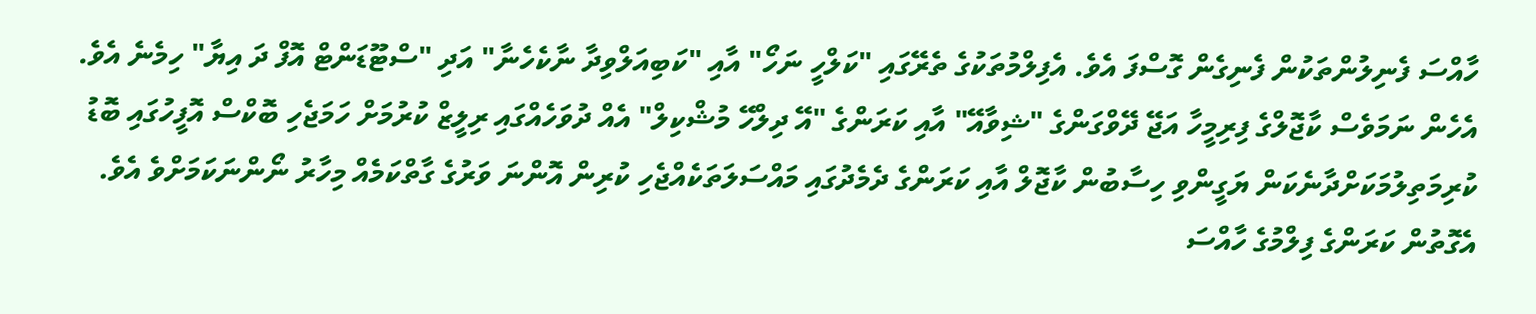ހާއްސަ ފެނިލުންތަކުން ފެނިގެން ގޮސްފަ އެވެ. އެފިލްމުތަކުގެ ތެރޭގައި "ކަލްހީ ނަހޯ" އާއި "ކަބިއަލްވިދާ ނާކެހެނާ" އަދި "ސްޓޫޑަންޓް އޮފް ދަ އިޔާ" ހިމެނެ އެވެ.
އެހެން ނަމަވެސް ކާޖޮލްގެ ފިރިމީހާ އަޖޭ ދޭވްގަންގެ "ޝިވާއޭ" އާއި ކަރަންގެ "އޭ ދިލްހޭ މުޝްކިލް" އެއް ދުވަހެއްގައި ރިލީޒް ކުރުމަށް ހަމަޖެހި ބޮކްސް އޮފީހުގައި ބޮޑު ކުރިމަތިލުމަކަށްދާނެކަން ޔަގީންވި ހިސާބުން ކާޖޮލް އާއި ކަރަންގެ ދެމެދުގައި މައްސަލަތަކެއްޖެހި ކުރިން އޮންނަ ވަރުގެ ގާތްކަމެއް މިހާރު ނޯންނަކަމަށްވެ އެވެ.
އެގޮތުން ކަރަންގެ ފިލްމުގެ ހާއްސަ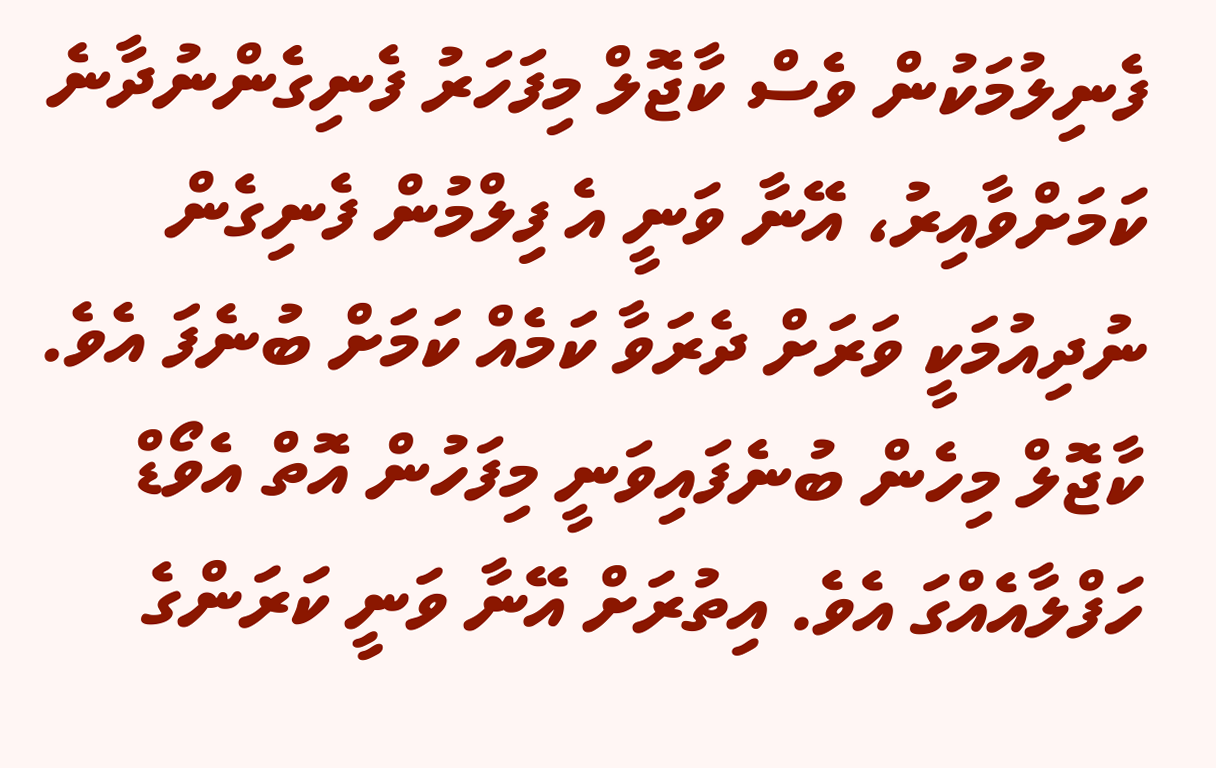ފެނިލުމަކުން ވެސް ކާޖޮލް މިފަހަރު ފެނިގެންނުދާނެ ކަމަށްވާއިރު، އޭނާ ވަނީ އެ ފިލްމުން ފެނިގެން ނުދިއުމަކީ ވަރަށް ދެރަވާ ކަމެއް ކަމަށް ބުނެފަ އެވެ.
ކާޖޮލް މިހެން ބުނެފައިވަނީ މިފަހުން އޮތް އެވޯޑް ހަފްލާއެއްގަ އެވެ. އިތުރަށް އޭނާ ވަނީ ކަރަންގެ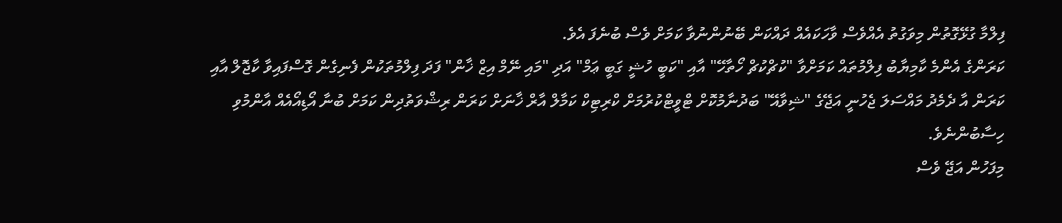ފިލްމާ ގުޅޭގޮތުން މިވަގުތު އެއްވެސް ވާހަކައެއް ދައްކަން ބޭނުންނުވާ ކަމަށް ވެސް ބުނެފަ އެވެ.
ކަރަންގެ އެންމެ ކާމިޔާބު ފިލްމުތައް ކަމަށްވާ "ކުޗްކުޗް ހޯތާހޭ" އާއި "ކަބީ ހުޝީ ގަބީ ޢަމް" އަދި "މައި ނޭމް އިޒް ޚާން" ފަދަ ފިލްމުތަކުން ފެނިގެން ގޮސްފައިވާ ކާޖޮލް އާއި ކަރަން އާ ދެމެދު މައްސަލަ ޖެހުނީ އަޖޭގެ "ޝިވާއޭ" ބަދުނާމުކޮށް ޓްވީޓްކުރުމަށް ކްރިޓިކް ކަމާލް އާރް ޚާނަށް ކަރަން ރިޝްވަތުދިން ކަމަށް ބުނާ އޯޑިއޯއެއް އާންމުވި ހިސާބުންނެވެ.
މިފަހުން އަޖޭ ވެސް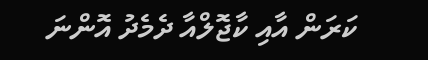ކަރަން އާއި ކާޖޮލްއާ ދެމެދު އޮންނަ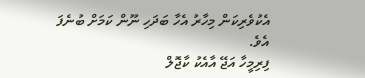އެކުވެރިކަން މިހާރު އެހާ ބަދަހި ނޫން ކަމަށް ބުނެފަ އެވެ.
ފިރިމީހާ އަޖޭ އާއެކު ކާޖޮލް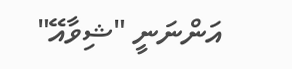އަންނަނީ "ޝިވާއޭ"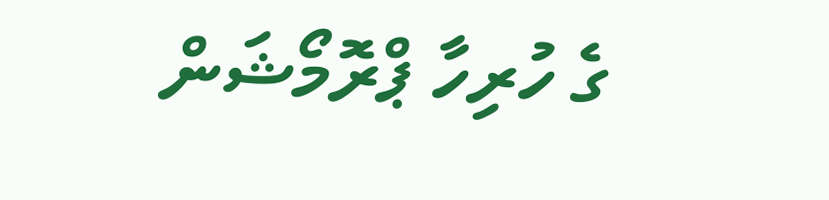ގެ ހުރިހާ ޕްރޮމޯޝަން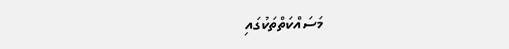މަސައްކަތްތަކުގައި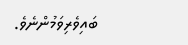ބައިވެރިވަމުންނެވެ.